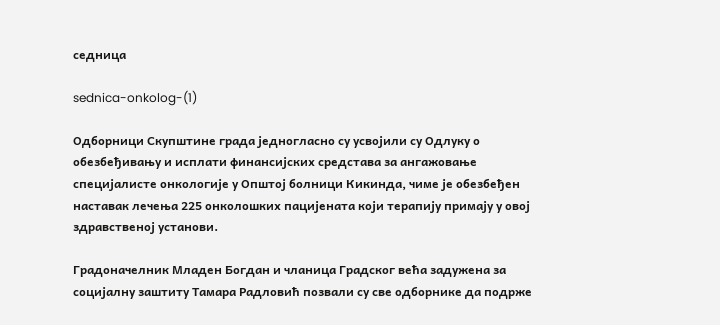седница

sednica-onkolog-(1)

Одборници Скупштине града једногласно су усвојили су Одлуку о обезбеђивању и исплати финансијских средстава за ангажовање специјалисте онкологије у Општој болници Кикинда, чиме је обезбеђен наставак лечења 225 онколошких пацијената који терапију примају у овој здравственој установи.

Градоначелник Младен Богдан и чланица Градског већа задужена за социјалну заштиту Тамара Радловић позвали су све одборнике да подрже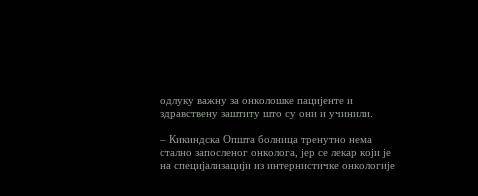одлуку важну за онколошке пацијенте и здравствену заштиту што су они и учинили.

– Кикиндска Општа болница тренутно нема стално запосленог онколога, јер се лекар који је на специјализацији из интернистичке онкологије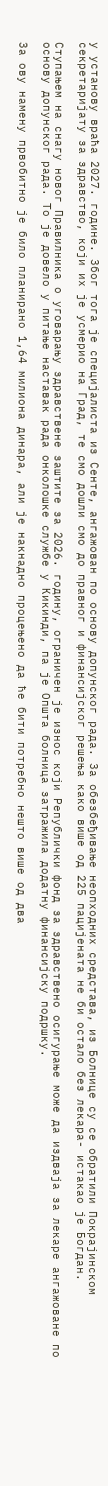у установу враћа 2027. године. Због тога је специјалиста из Сенте, ангажован по основу допунског рада. За обезбеђивање неопходних средстава, из Болнице су се обратили Покрајинском секретаријату за здравство, који их је усмерио на Град, те смо дошли смо до правног и финансијског решења како више од 225 пацијената не би остало без лекара- истакао је Богдан.

Ступањем на снагу новог Правилника о уговарању здравствене заштите за 2026. годину, ограничен је износ који Републички фонд за здравствено осигурање може да издваја за лекаре ангажоване по основу допунског рада. То је довело у питање наставак рада онколошке службе у Кикинди, па је Општа болница затражила додатну финансијску подршку.

За ову намену првобитно је било планирано 1,64 милиона динара, али је накнадно процењено да ће бити потребно нешто више од два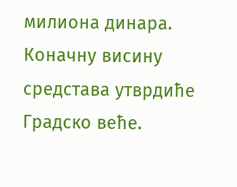милиона динара. Коначну висину средстава утврдиће Градско веће.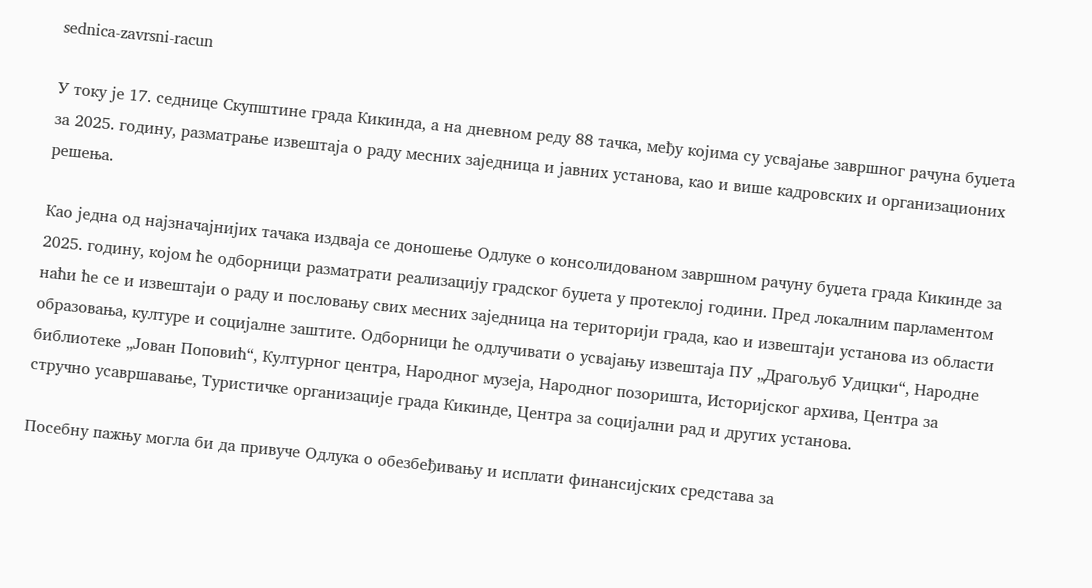sednica-zavrsni-racun

У току је 17. седнице Скупштине града Кикинда, а на дневном реду 88 тачка, међу којима су усвајање завршног рачуна буџета за 2025. годину, разматрање извештаја о раду месних заједница и јавних установа, као и више кадровских и организационих решења.

Као једна од најзначајнијих тачака издваја се доношење Одлуке о консолидованом завршном рачуну буџета града Кикинде за 2025. годину, којом ће одборници разматрати реализацију градског буџета у протеклој години. Пред локалним парламентом наћи ће се и извештаји о раду и пословању свих месних заједница на територији града, као и извештаји установа из области образовања, културе и социјалне заштите. Одборници ће одлучивати о усвајању извештаја ПУ „Драгољуб Удицки“, Народне библиотеке „Јован Поповић“, Културног центра, Народног музеја, Народног позоришта, Историјског архива, Центра за стручно усавршавање, Туристичке организације града Кикинде, Центра за социјални рад и других установа.

Посебну пажњу могла би да привуче Одлука о обезбеђивању и исплати финансијских средстава за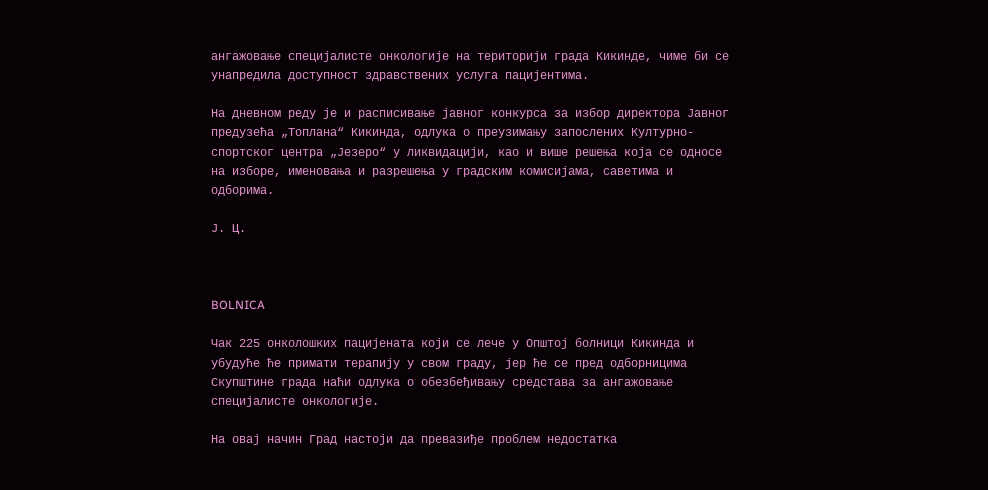ангажовање специјалисте онкологије на територији града Кикинде, чиме би се унапредила доступност здравствених услуга пацијентима.

На дневном реду је и расписивање јавног конкурса за избор директора Јавног предузећа „Топлана“ Кикинда, одлука о преузимању запослених Културно-спортског центра „Језеро“ у ликвидацији, као и више решења која се односе на изборе, именовања и разрешења у градским комисијама, саветима и одборима.

Ј. Ц.



BOLNICA

Чак 225 онколошких пацијената који се лече у Општој болници Кикинда и убудуће ће примати терапију у свом граду, јер ће се пред одборницима Скупштине града наћи одлука о обезбеђивању средстава за ангажовање специјалисте онкологије.

На овај начин Град настоји да превазиђе проблем недостатка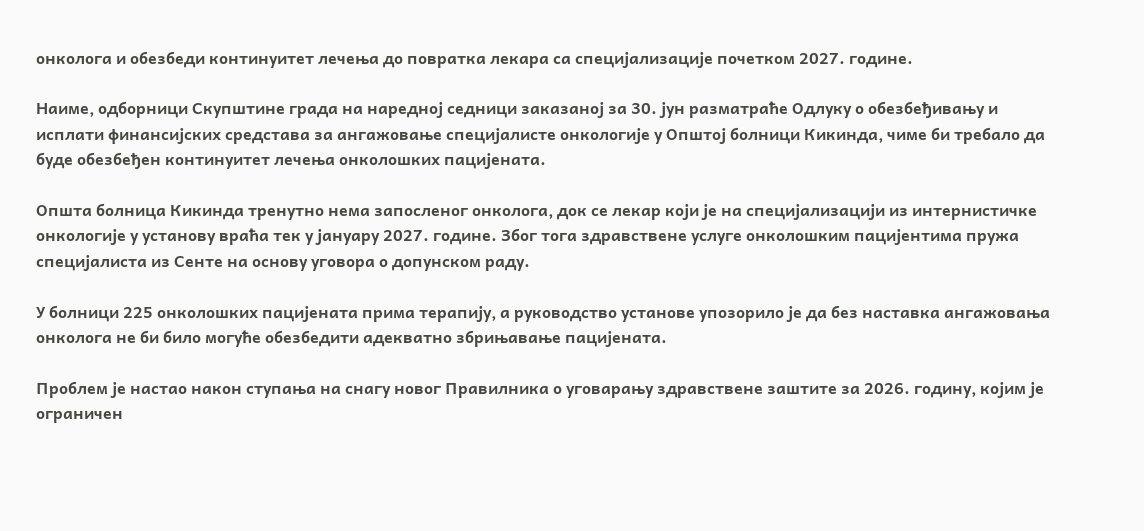онколога и обезбеди континуитет лечења до повратка лекара са специјализације почетком 2027. године.

Наиме, одборници Скупштине града на наредној седници заказаној за 30. јун разматраће Одлуку о обезбеђивању и исплати финансијских средстава за ангажовање специјалисте онкологије у Општој болници Кикинда, чиме би требало да буде обезбеђен континуитет лечења онколошких пацијената.

Општа болница Кикинда тренутно нема запосленог онколога, док се лекар који је на специјализацији из интернистичке онкологије у установу враћа тек у јануару 2027. године. Због тога здравствене услуге онколошким пацијентима пружа специјалиста из Сенте на основу уговора о допунском раду.

У болници 225 онколошких пацијената прима терапију, а руководство установе упозорило је да без наставка ангажовања онколога не би било могуће обезбедити адекватно збрињавање пацијената.

Проблем је настао након ступања на снагу новог Правилника о уговарању здравствене заштите за 2026. годину, којим је ограничен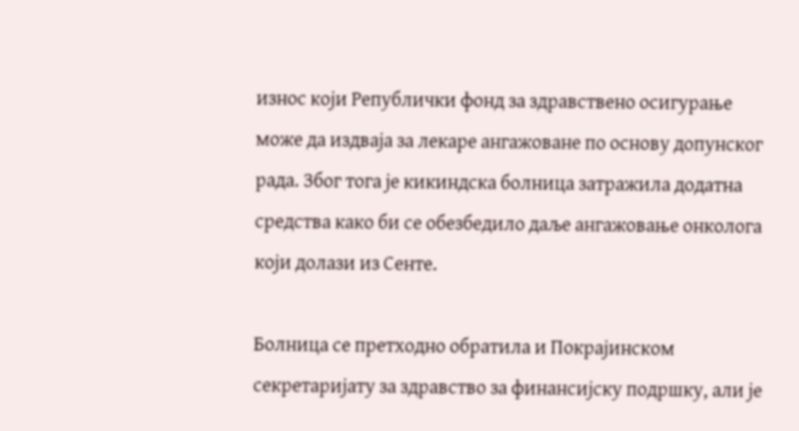износ који Републички фонд за здравствено осигурање може да издваја за лекаре ангажоване по основу допунског рада. Због тога је кикиндска болница затражила додатна средства како би се обезбедило даљe ангажовање онколога који долази из Сенте.

Болница се претходно обратила и Покрајинском секретаријату за здравство за финансијску подршку, али је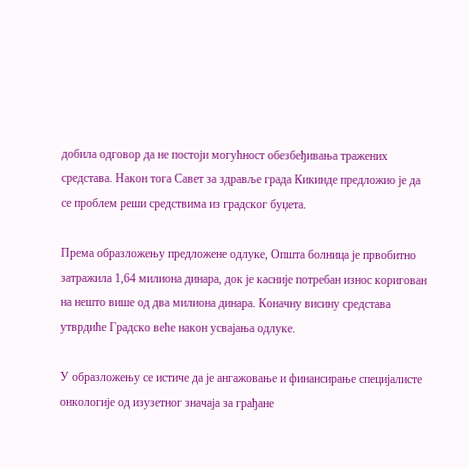добила одговор да не постоји могућност обезбеђивања тражених средстава. Након тога Савет за здравље града Кикинде предложио је да се проблем реши средствима из градског буџета.

Према образложењу предложене одлуке, Општа болница је првобитно затражила 1,64 милиона динара, док је касније потребан износ коригован на нешто више од два милиона динара. Коначну висину средстава утврдиће Градско веће након усвајања одлуке.

У образложењу се истиче да је ангажовање и финансирање специјалисте онкологије од изузетног значаја за грађане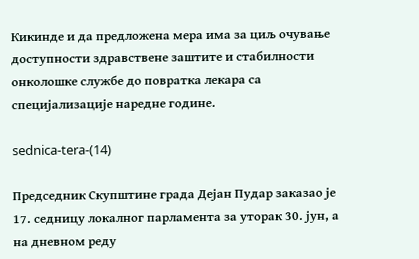Кикинде и да предложена мера има за циљ очување доступности здравствене заштите и стабилности онколошке службе до повратка лекара са специјализације наредне године.

sednica-tera-(14)

Председник Скупштине града Дејан Пудар заказао је 17. седницу локалног парламента за уторак 30. јун, а на дневном реду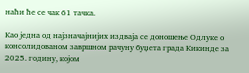наћи ће се чак 61 тачка.

Као једна од најзначајнијих издваја се доношење Одлуке о консолидованом завршном рачуну буџета града Кикинде за 2025. годину, којом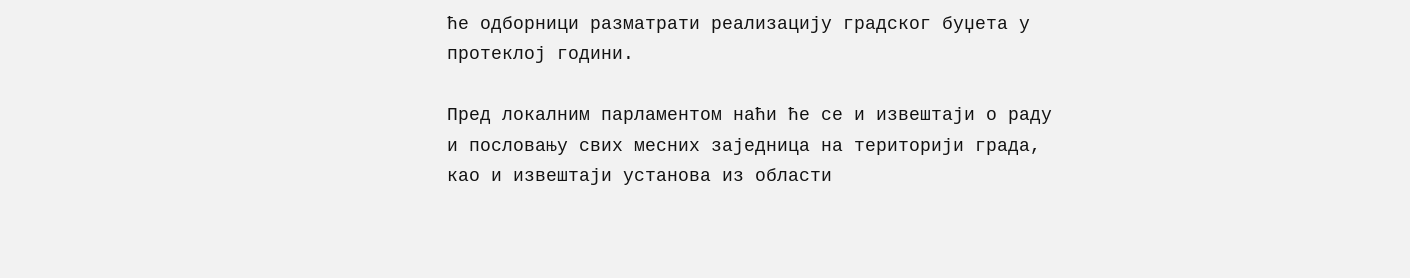ће одборници разматрати реализацију градског буџета у протеклој години.

Пред локалним парламентом наћи ће се и извештаји о раду и пословању свих месних заједница на територији града, као и извештаји установа из области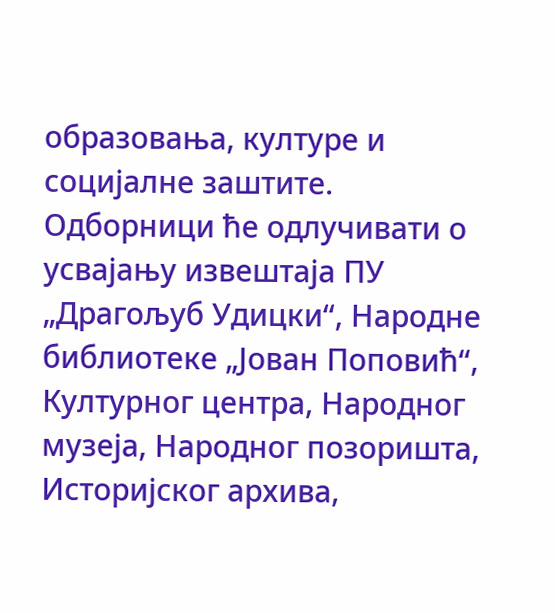образовања, културе и социјалне заштите. Одборници ће одлучивати о усвајању извештаја ПУ „Драгољуб Удицки“, Народне библиотеке „Јован Поповић“, Културног центра, Народног музеја, Народног позоришта, Историјског архива,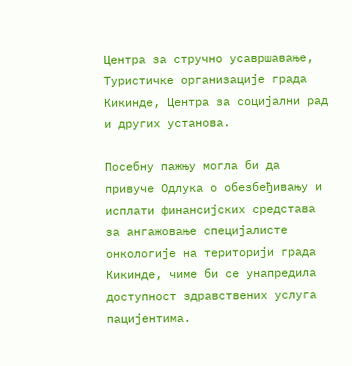Центра за стручно усавршавање, Туристичке организације града Кикинде, Центра за социјални рад и других установа.

Посебну пажњу могла би да привуче Одлука о обезбеђивању и исплати финансијских средстава за ангажовање специјалисте онкологије на територији града Кикинде, чиме би се унапредила доступност здравствених услуга пацијентима.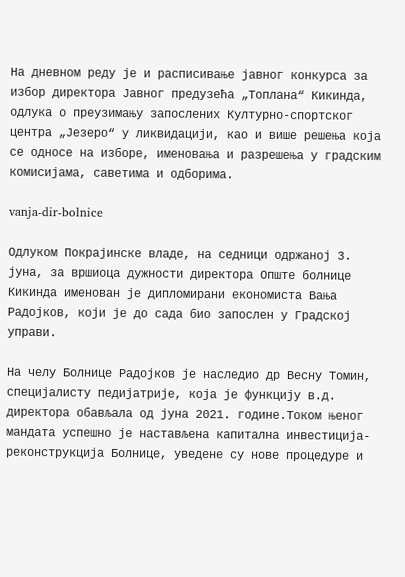На дневном реду је и расписивање јавног конкурса за избор директора Јавног предузећа „Топлана“ Кикинда, одлука о преузимању запослених Културно-спортског центра „Језеро“ у ликвидацији, као и више решења која се односе на изборе, именовања и разрешења у градским комисијама, саветима и одборима.

vanja-dir-bolnice

Одлуком Покрајинске владе, на седници одржаној 3. јуна, за вршиоца дужности директора Опште болнице Кикинда именован је дипломирани економиста Вања Радојков, који је до сада био запослен у Градској управи.

На челу Болнице Радојков је наследио др Весну Томин, специјалисту педијатрије, која је функцију в.д. директора обављала од јуна 2021. године.Током њеног мандата успешно је настављена капитална инвестиција-реконструкција Болнице, уведене су нове процедуре и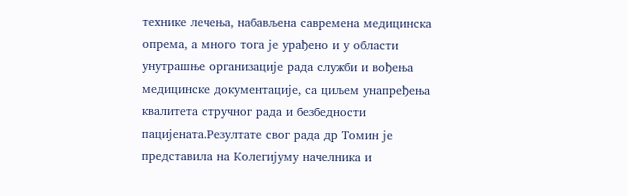технике лечења, набављена савремена медицинска опрема, а много тога је урађено и у области унутрашње организације рада служби и вођења медицинске документације, са циљем унапређења квалитета стручног рада и безбедности пацијената.Резултате свог рада др Томин је представила на Колегијуму начелника и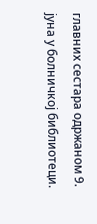главних сестара одржаном 9. јуна у болничкој библиотеци.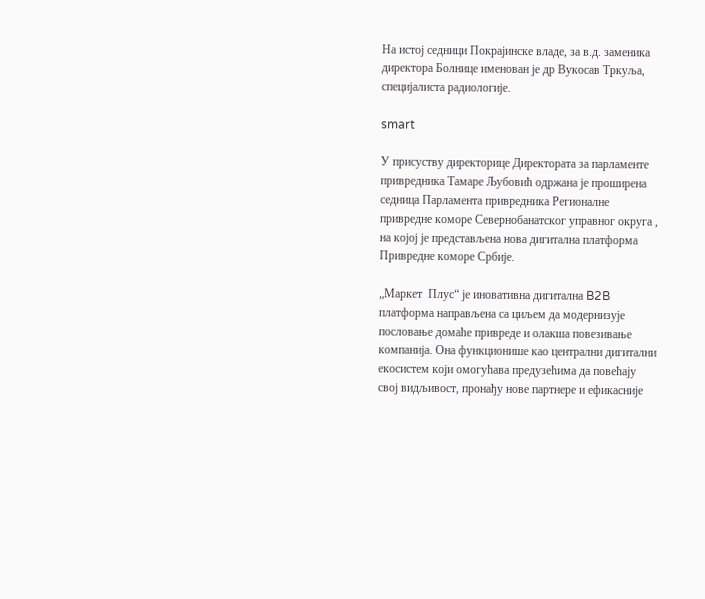На истој седници Покрајинске владе, за в.д. заменика директора Болнице именован је др Вукосав Тркуља, специјалиста радиологије.

smart

У присуству директорице Директората за парламенте привредника Тамаре Љубовић одржана је проширена седница Парламента привредника Регионалне привредне коморе Севернобанатског управног округа , на којој је представљена нова дигитална платформа Привредне коморе Србије.

„Маркет  Плус“ је иновативна дигитална B2B платформа направљена са циљем да модернизује пословање домаће привреде и олакша повезивање компанија. Она функционише као централни дигитални екосистем који омогућава предузећима да повећају свој видљивост, пронађу нове партнере и ефикасније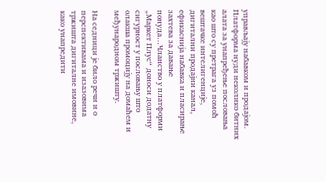управљају набавком и продајом. Платформа нуди неколико битних алата за унапређење пословања као што су претрага уз помоћ вештачке интелигенције, дигитални продајни канал, ефикаснија набавка и пласирање захтева за давање понуда…Чланство у платформи „Маркет Плус“ доноси додатну сигурност у пословању што олакша промоцију на домаћем и међународном тржишту.

На седници је било речи и о перспективама и изазовима тржишта дигиталне имовине,
како унапредити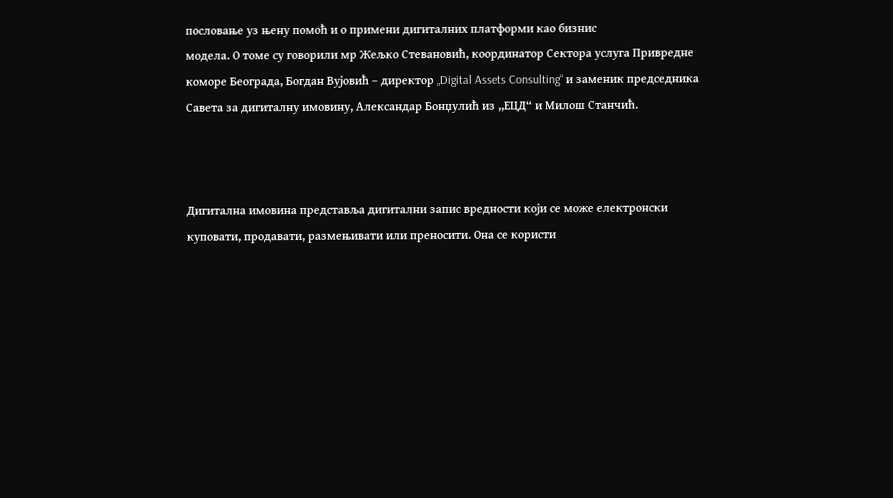пословање уз њену помоћ и о примени дигиталних платформи као бизнис
модела. О томе су говорили мр Жељко Стевановић, координатор Сектора услуга Привредне
коморе Београда, Богдан Вујовић – директор „Digital Assets Consulting“ и заменик председника
Савета за дигиталну имовину, Александар Бонџулић из ,,ЕЦД“ и Милош Станчић.



Дигитална имовина представља дигитални запис вредности који се може електронски
куповати, продавати, размењивати или преносити. Она се користи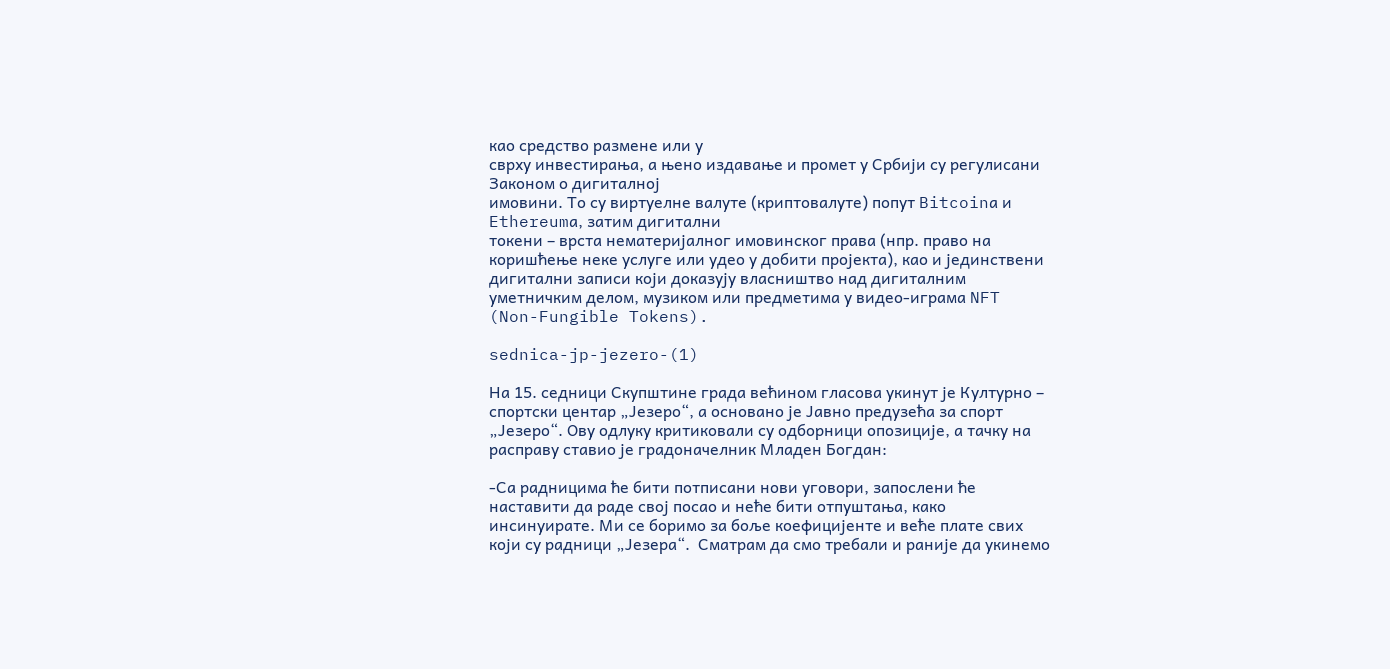као средство размене или у
сврху инвестирања, а њено издавање и промет у Србији су регулисани Законом о дигиталној
имовини. То су виртуелне валуте (криптовалуте) попут Bitcoinа и Ethereumа, затим дигитални
токени – врста нематеријалног имовинског права (нпр. право на коришћење неке услуге или удео у добити пројекта), као и јединствени дигитални записи који доказују власништво над дигиталним уметничким делом, музиком или предметима у видео-играма NFT (Non-Fungible Tokens).

sednica-jp-jezero-(1)

На 15. седници Скупштине града већином гласова укинут је Културно – спортски центар „Језеро“, а основано је Јавно предузећа за спорт „Језеро“. Ову одлуку критиковали су одборници опозиције, а тачку на расправу ставио је градоначелник Младен Богдан:

-Са радницима ће бити потписани нови уговори, запослени ће наставити да раде свој посао и неће бити отпуштања, како инсинуирате. Ми се боримо за боље коефицијенте и веће плате свих који су радници „Језера“.  Сматрам да смо требали и раније да укинемо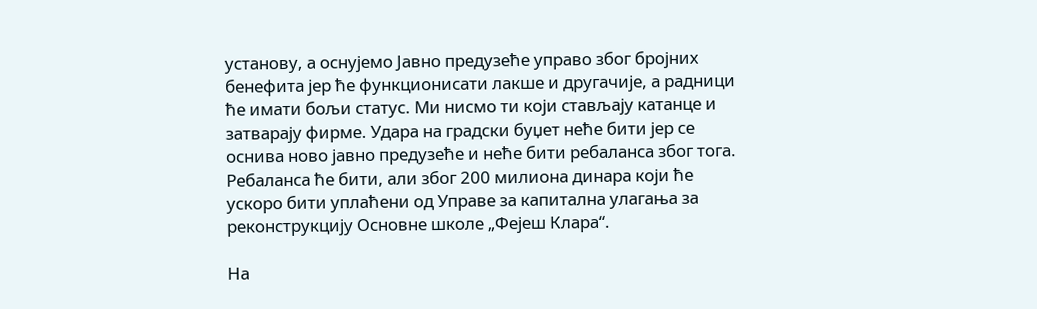установу, а оснујемо Јавно предузеће управо због бројних бенефита јер ће функционисати лакше и другачије, а радници ће имати бољи статус. Ми нисмо ти који стављају катанце и затварају фирме. Удара на градски буџет неће бити јер се оснива ново јавно предузеће и неће бити ребаланса због тога. Ребаланса ће бити, али због 200 милиона динара који ће ускоро бити уплаћени од Управе за капитална улагања за реконструкцију Основне школе „Фејеш Клара“.

На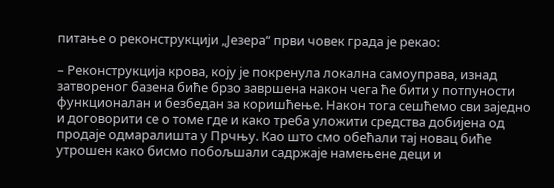питање о реконструкцији „Језера“ први човек града је рекао:

– Реконструкција крова, коју је покренула локална самоуправа, изнад затвореног базена биће брзо завршена након чега ће бити у потпуности функционалан и безбедан за коришћење. Након тога сешћемо сви заједно и договорити се о томе где и како треба уложити средства добијена од продаје одмаралишта у Прчњу. Као што смо обећали тај новац биће утрошен како бисмо побољшали садржаје намењене деци и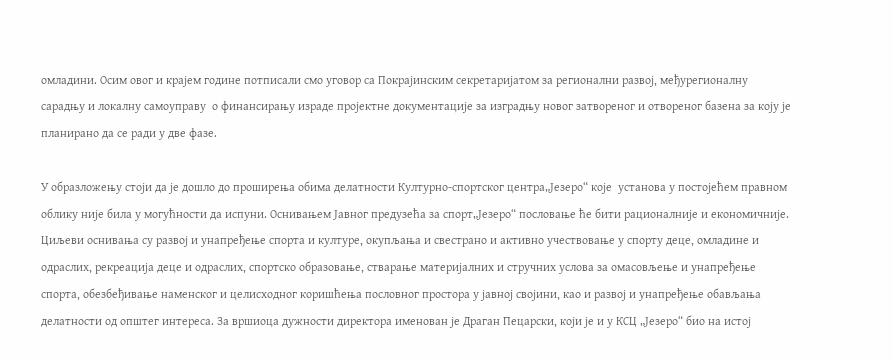омладини. Осим овог и крајем године потписали смо уговор са Покрајинским секретаријатом за регионални развој, међурегионалну сарадњу и локалну самоуправу  о финансирању израде пројектне документације за изградњу новог затвореног и отвореног базена за коју је планирано да се ради у две фазе.

У образложењу стоји да је дошло до проширења обима делатности Културно-спортског центра„Језеро“ које  установа у постојећем правном облику није била у могућности да испуни. Оснивањем Јавног предузећа за спорт„Језеро“ пословање ће бити рационалније и економичније. Циљеви оснивања су развој и унапређење спорта и културе, окупљања и свестрано и активно учествовање у спорту деце, омладине и одраслих, рекреација деце и одраслих, спортско образовање, стварање материјалних и стручних услова за омасовљење и унапређење спорта, обезбеђивање наменског и целисходног коришћења пословног простора у јавној својини, као и развој и унапређење обављања делатности од општег интереса. За вршиоца дужности директора именован је Драган Пецарски, који је и у КСЦ „Језеро“ био на истој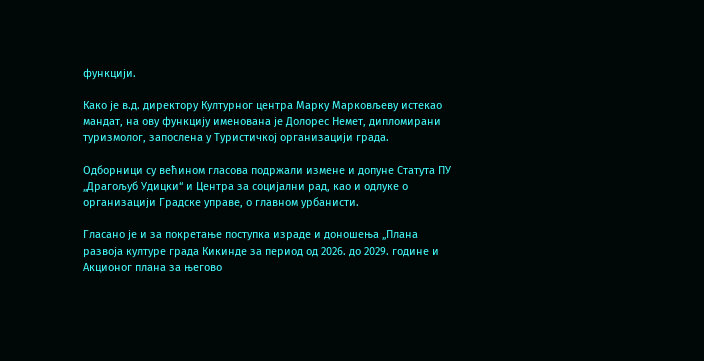функцији.

Како је в.д. директору Културног центра Марку Марковљеву истекао мандат, на ову функцију именована је Долорес Немет, дипломирани туризмолог, запослена у Туристичкој организацији града.

Одборници су већином гласова подржали измене и допуне Статута ПУ „Драгољуб Удицки“ и Центра за социјални рад, као и одлуке о организацији Градске управе, о главном урбанисти.

Гласано је и за покретање поступка израде и доношења „Плана развоја културе града Кикинде за период од 2026. до 2029. године и Акционог плана за његово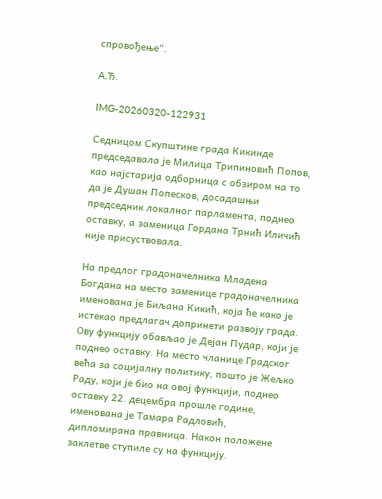спровођење“.

A.Ђ.

IMG-20260320-122931

Седницом Скупштине града Кикинде председавала је Милица Трипиновић Попов, као најстарија одборница с обзиром на то да је Душан Попесков, досадашњи председник локалног парламента, поднео оставку, а заменица Гордана Трнић Иличић није присуствовала.

На предлог градоначелника Младена Богдана на место заменице градоначелника именована је Биљана Кикић, која ће како је истекао предлагач допринети развоју града. Ову функцију обављао је Дејан Пудар, који је поднео оставку. На место чланице Градског већа за социјалну политику, пошто је Жељко Раду, који је био на овој функцији, поднео оставку 22. децембра прошле године, именована је Тамара Радловић, дипломирана правница. Након положене заклетве ступиле су на функцију.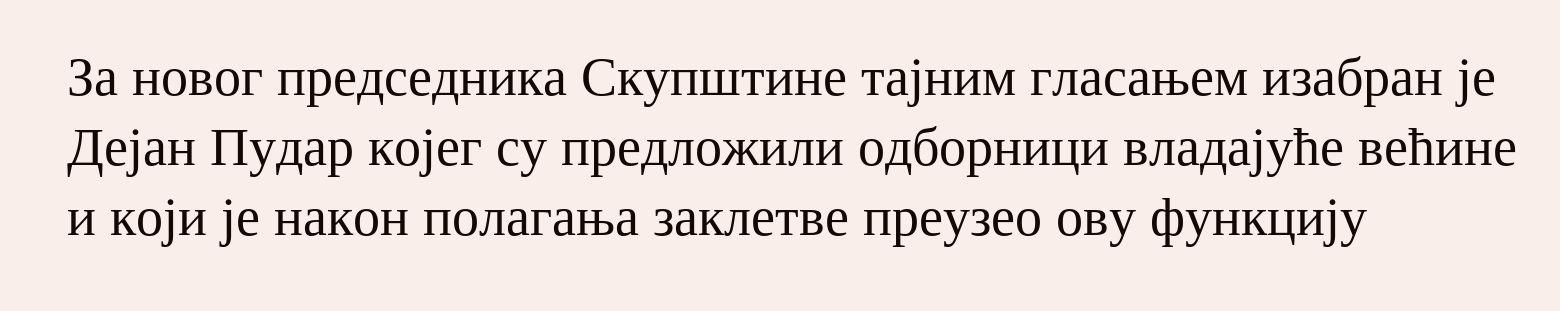За новог председника Скупштине тајним гласањем изабран је Дејан Пудар којег су предложили одборници владајуће већине и који је након полагања заклетве преузео ову функцију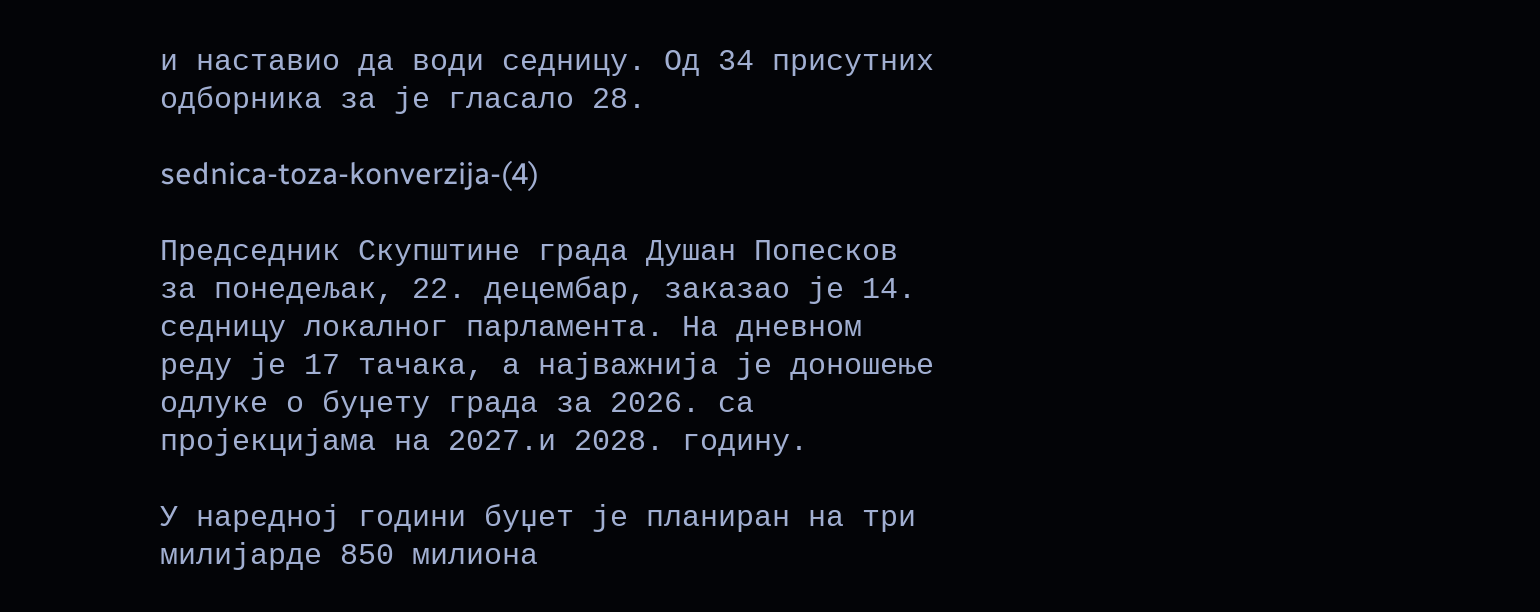и наставио да води седницу. Од 34 присутних одборника за је гласало 28.

sednica-toza-konverzija-(4)

Председник Скупштине града Душан Попесков за понедељак, 22. децембар, заказао је 14. седницу локалног парламента. На дневном реду је 17 тачака, а најважнија је доношење одлуке о буџету града за 2026. са пројекцијама на 2027.и 2028. годину.

У наредној години буџет је планиран на три милијарде 850 милиона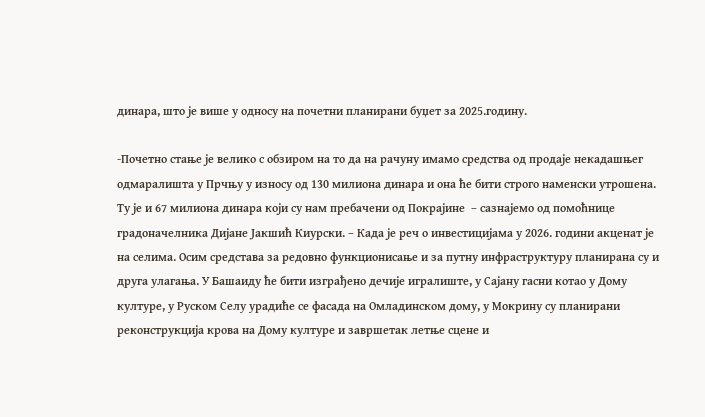динара, што је више у односу на почетни планирани буџет за 2025.годину.

-Почетно стање је велико с обзиром на то да на рачуну имамо средства од продаје некадашњег одмаралишта у Прчњу у износу од 130 милиона динара и она ће бити строго наменски утрошена. Ту је и 67 милиона динара који су нам пребачени од Покрајине  – сазнајемо од помоћнице градоначелника Дијане Јакшић Киурски. – Када је реч о инвестицијама у 2026. години акценат је на селима. Осим средстава за редовно функционисање и за путну инфраструктуру планирана су и друга улагања. У Башаиду ће бити изграђено дечије игралиште, у Сајану гасни котао у Дому културе, у Руском Селу урадиће се фасада на Омладинском дому, у Мокрину су планирани реконструкција крова на Дому културе и завршетак летње сцене и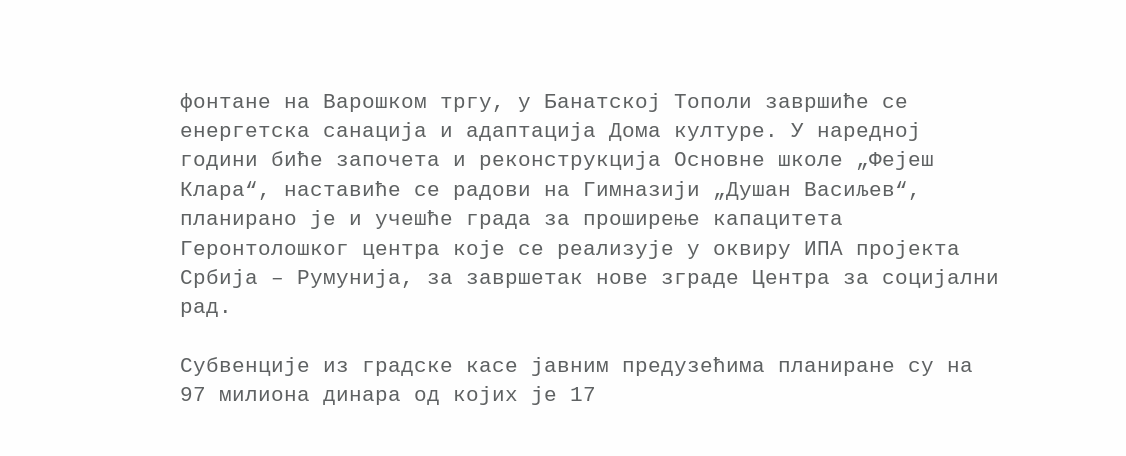фонтане на Варошком тргу, у Банатској Тополи завршиће се енергетска санација и адаптација Дома културе. У наредној години биће започета и реконструкција Основне школе „Фејеш Клара“, наставиће се радови на Гимназији „Душан Васиљев“, планирано је и учешће града за проширење капацитета Геронтолошког центра које се реализује у оквиру ИПА пројекта Србија – Румунија, за завршетак нове зграде Центра за социјални рад.

Субвенције из градске касе јавним предузећима планиране су на 97 милиона динара од којих је 17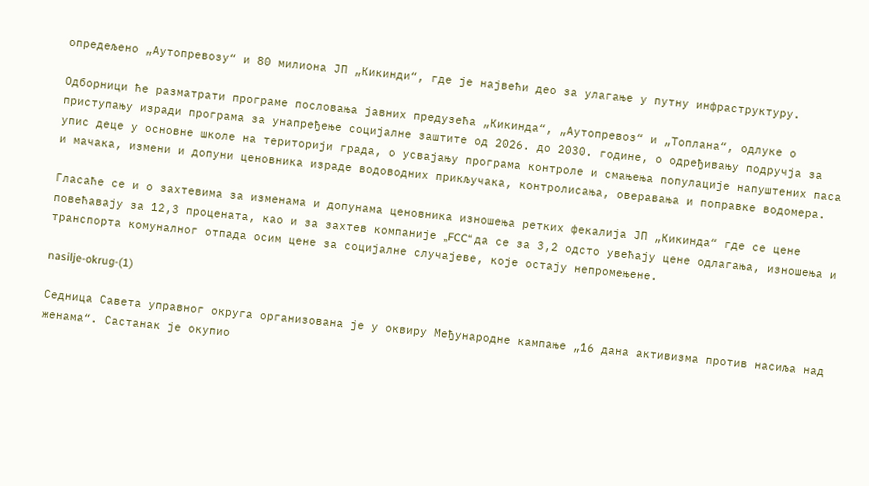опредељено „Аутопревозу“ и 80 милиона ЈП „Кикинди“, где је највећи део за улагање у путну инфраструктуру.

Одборници ће разматрати програме пословања јавних предузећа „Кикинда“, „Аутопревоз“ и „Топлана“, одлуке о приступању изради програма за унапређење социјалне заштите од 2026. до 2030. године, о одређивању подручја за упис деце у основне школе на територији града, о усвајању програма контроле и смањења популације напуштених паса и мачака, измени и допуни ценовника израде водоводних прикључака, контролисања, оверавања и поправке водомера.

Гласаће се и о захтевима за изменама и допунама ценовника изношења ретких фекалија ЈП „Кикинда“ где се цене повећавају за 12,3 процената, као и за захтев компаније „FCC“ да се за 3,2 одсто увећају цене одлагања, изношења и транспорта комуналног отпада осим цене за социјалне случајеве, које остају непромењене.

nasilje-okrug-(1)

Седница Савета управног округа организована је у оквиру Међународне кампање „16 дана активизма против насиља над женама“. Састанак је окупио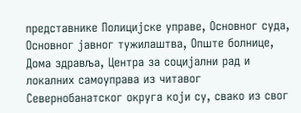представнике Полицијске управе, Основног суда, Основног јавног тужилаштва, Опште болнице, Дома здравља, Центра за социјални рад и локалних самоуправа из читавог Севернобанатског округа који су, свако из свог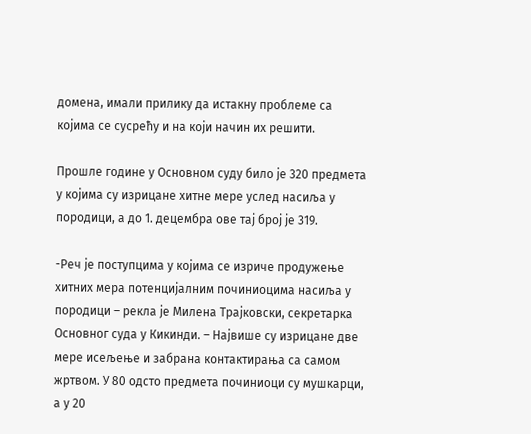домена, имали прилику да истакну проблеме са којима се сусрећу и на који начин их решити.

Прошле године у Основном суду било је 320 предмета у којима су изрицане хитне мере услед насиља у породици, а до 1. децембра ове тај број је 319.

-Реч је поступцима у којима се изриче продужење хитних мера потенцијалним починиоцима насиља у породици – рекла је Милена Трајковски, секретарка Основног суда у Кикинди. – Највише су изрицане две мере исељење и забрана контактирања са самом жртвом. У 80 одсто предмета починиоци су мушкарци, а у 20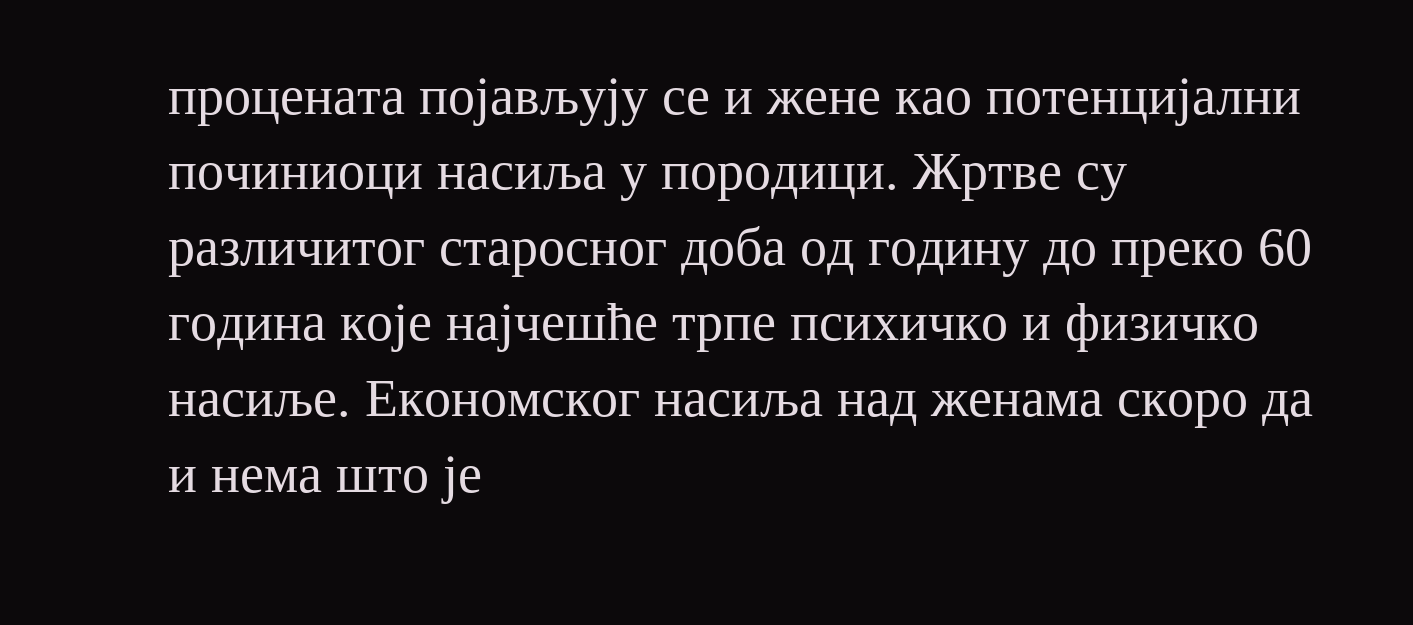процената појављују се и жене као потенцијални починиоци насиља у породици. Жртве су различитог старосног доба од годину до преко 60 година које најчешће трпе психичко и физичко насиље. Економског насиља над женама скоро да и нема што је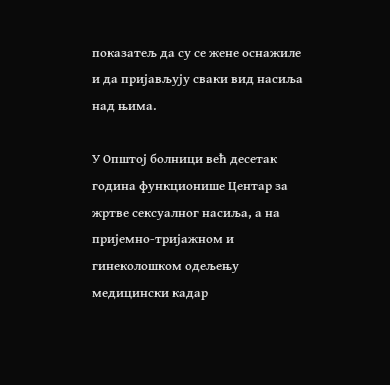показатељ да су се жене оснажиле и да пријављују сваки вид насиља над њима.

У Општој болници већ десетак година функционише Центар за жртве сексуалног насиља, а на пријемно-тријажном и гинеколошком одељењу медицински кадар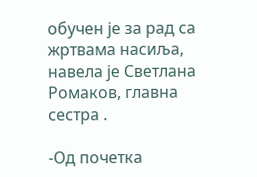обучен је за рад са жртвама насиља, навела је Светлана Ромаков, главна сестра .

-Од почетка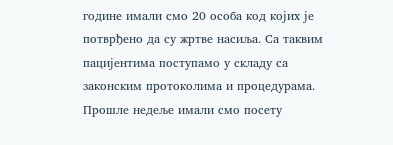године имали смо 20 особа код којих је потврђено да су жртве насиља. Са таквим пацијентима поступамо у складу са законским протоколима и процедурама. Прошле недеље имали смо посету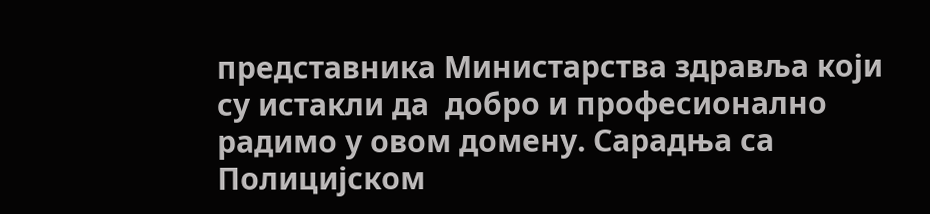представника Министарства здравља који су истакли да  добро и професионално радимо у овом домену. Сарадња са Полицијском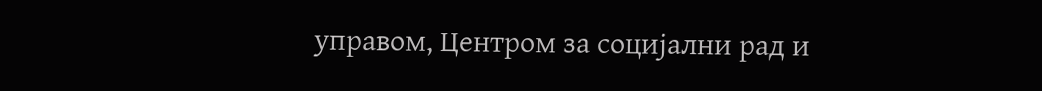управом, Центром за социјални рад и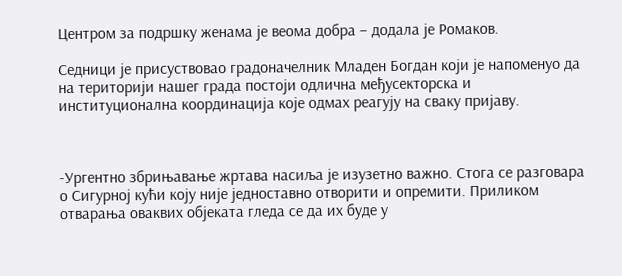Центром за подршку женама је веома добра – додала је Ромаков.

Седници је присуствовао градоначелник Младен Богдан који је напоменуо да на територији нашег града постоји одлична међусекторска и институционална координација које одмах реагују на сваку пријаву.



-Ургентно збрињавање жртава насиља је изузетно важно. Стога се разговара о Сигурној кући коју није једноставно отворити и опремити. Приликом отварања оваквих објеката гледа се да их буде у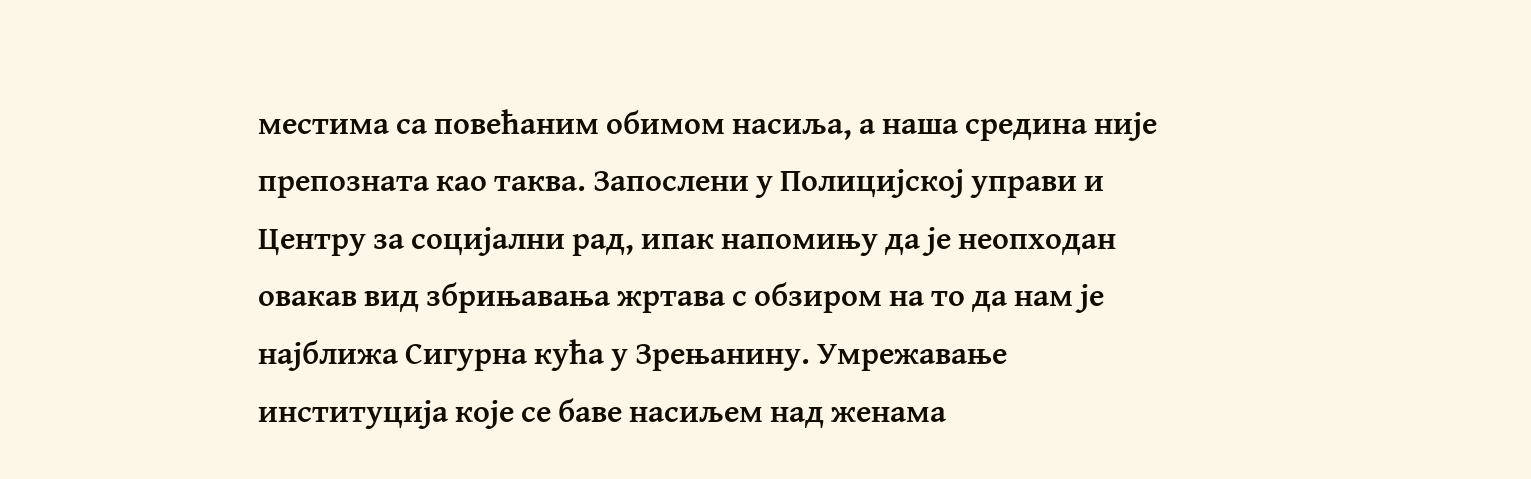местима са повећаним обимом насиља, а наша средина није препозната као таква. Запослени у Полицијској управи и Центру за социјални рад, ипак напомињу да је неопходан овакав вид збрињавања жртава с обзиром на то да нам је најближа Сигурна кућа у Зрењанину. Умрежавање институција које се баве насиљем над женама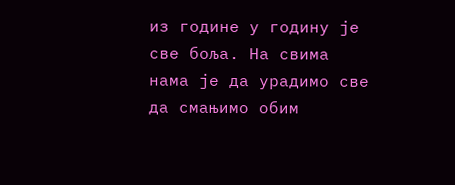из године у годину је све боља. На свима нама је да урадимо све да смањимо обим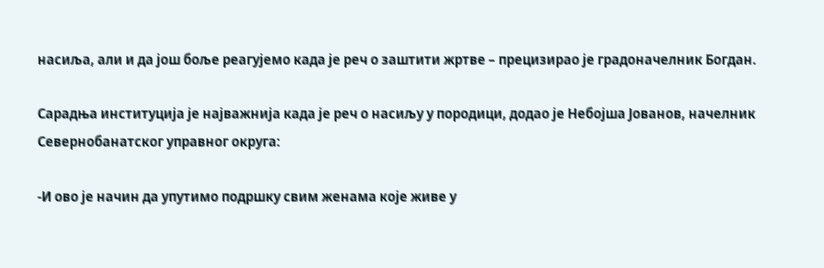насиља, али и да још боље реагујемо када је реч о заштити жртве – прецизирао је градоначелник Богдан.

Сарадња институција је најважнија када је реч о насиљу у породици, додао је Небојша Јованов, начелник Севернобанатског управног округа:

-И ово је начин да упутимо подршку свим женама које живе у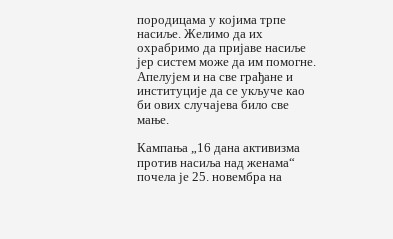породицама у којима трпе насиље. Желимо да их охрабримо да пријаве насиље јер систем може да им помогне. Апелујем и на све грађане и институције да се укључе као би ових случајева било све мање.

Кампања „16 дана активизма против насиља над женама“ почела је 25. новембра на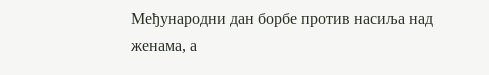Међународни дан борбе против насиља над женама, а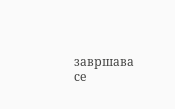завршава се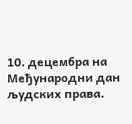10. децембра на Међународни дан људских права.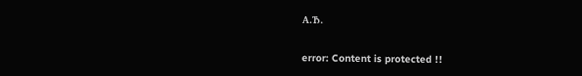А.Ђ.

error: Content is protected !!